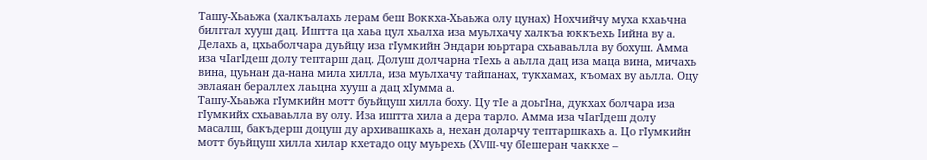Ташу-Хьаьжа (халкъалахь лерам беш Воккха-Хьаьжа олу цунах) Нохчийчу муха кхаьчна билггал хууш дац. Иштта ца хаьа цул хьалха иза муьлхачу халкъа юккъехь Iийна ву а. Делахь а, цхьаболчара дуьйцу иза гIумкийн Эндари юьртара схьаваьлла ву бохуш. Амма иза чIагIдеш долу тептарш дац. Долуш долчарна тIехь а аьлла дац иза маца вина, мичахь вина, цуьнан да-нана мила хилла, иза муьлхачу тайпанах, тукхамах, къомах ву аьлла. Оцу эвлаяан бераллех лаьцна хууш а дац хIумма а.
Ташу-Хьаьжа гIумкийн мотт буьйцуш хилла боху. Цу тIе а доьгIна, дукхах болчара иза гIумкийх схьаваьлла ву олу. Иза иштта хила а дера тарло. Амма иза чIагIдеш долу масалш, бакъдерш доцуш ду архивашкахь а, нехан доларчу тептаршкахь а. Цо гIумкийн мотт буьйцуш хилла хилар кхетадо оцу муьрехь (ХVIII-чу бIешеран чаккхе –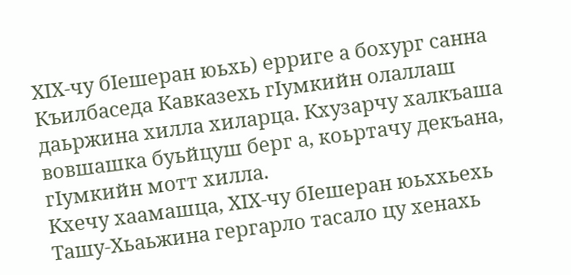ХIХ-чу бIешеран юьхь) ерриге а бохург санна Къилбаседа Кавказехь гIумкийн олаллаш даьржина хилла хиларца. Кхузарчу халкъаша вовшашка буьйцуш берг а, коьртачу декъана, гIумкийн мотт хилла.
Кхечу хаамашца, ХIХ-чу бIешеран юьххьехь Ташу-Хьаьжина гергарло тасало цу хенахь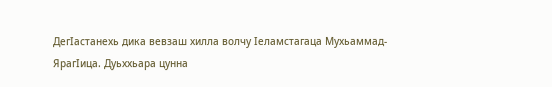ДегIастанехь дика вевзаш хилла волчу Iеламстагаца Мухьаммад-ЯрагIица. Дуьххьара цунна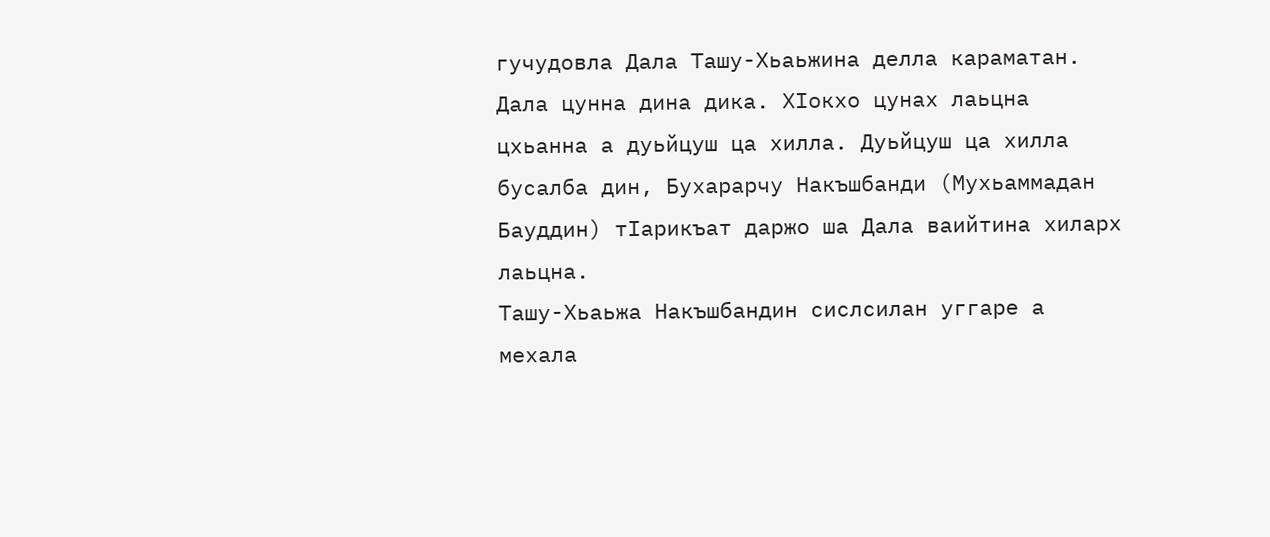гучудовла Дала Ташу-Хьаьжина делла караматан. Дала цунна дина дика. ХIокхо цунах лаьцна цхьанна а дуьйцуш ца хилла. Дуьйцуш ца хилла бусалба дин, Бухарарчу Накъшбанди (Мухьаммадан Бауддин) тIарикъат даржо ша Дала ваийтина хиларх лаьцна.
Ташу-Хьаьжа Накъшбандин сислсилан уггаре а мехала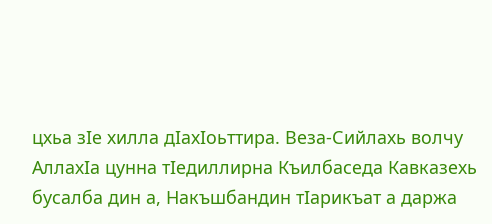цхьа зIе хилла дIахIоьттира. Веза-Сийлахь волчу АллахIа цунна тIедиллирна Къилбаседа Кавказехь бусалба дин а, Накъшбандин тIарикъат а даржа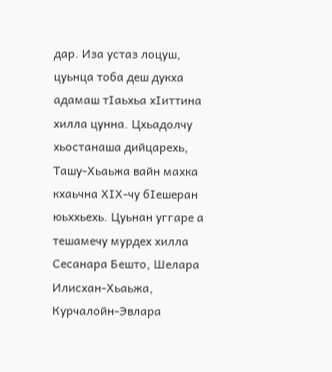дар. Иза устаз лоцуш, цуьнца тоба деш дукха адамаш тIаьхьа хIиттина хилла цунна. Цхьадолчу хьостанаша дийцарехь, Ташу-Хьаьжа вайн махка кхаьчна ХIХ-чу бIешеран юьххьехь. Цуьнан уггаре а тешамечу мурдех хилла Сесанара Бешто, Шелара Илисхан-Хьаьжа, Курчалойн-Эвлара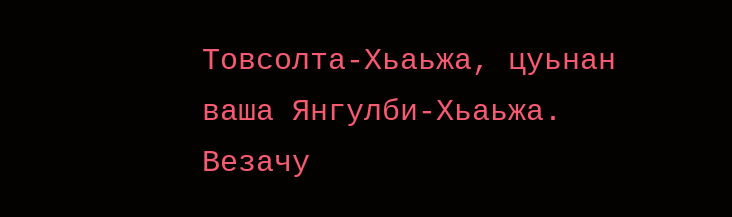Товсолта-Хьаьжа, цуьнан ваша Янгулби-Хьаьжа.
Везачу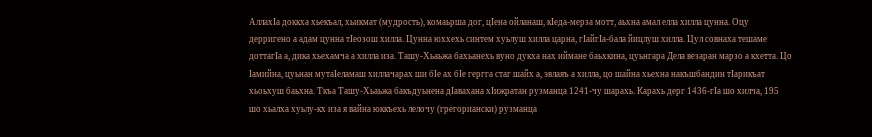АллахIа доккха хьекъал, хьикмат (мудрость), комаьрша дог, цIена ойланаш, кIеда-мерза мотт, аьхна амал елла хилла цунна. Оцу дерригено а адам цунна тIеозош хилла. Цунна юххехь синтем хуьлуш хилла царна, гIайгIа-бала йицлуш хилла. Цул совнаха тешаме доттагIа а, дика хьехамча а хилла иза. Ташу-Хьаьжа бахьанехь вуно дукха нах иймане баьхкина, цуьнгара Дела везаран марзо а кхетта. Цо Iамийна, цуьнан мутаIеламаш хиллачарах ши бIе ах бIе гергга стаг шайх а, эвлаяъ а хилла, цо шайна хьехна накъшбандин тIарикъат хьоьхуш баьхна. Ткъа Ташу-Хьаьжа бакъдуьнена дIавахана хIижратан рузманца 1241-чу шарахь. Карахь дерг 1436-гIа шо хилча, 195 шо хьалха хуьлу-кх иза я вайна юккъехь лелочу (грегориански) рузманца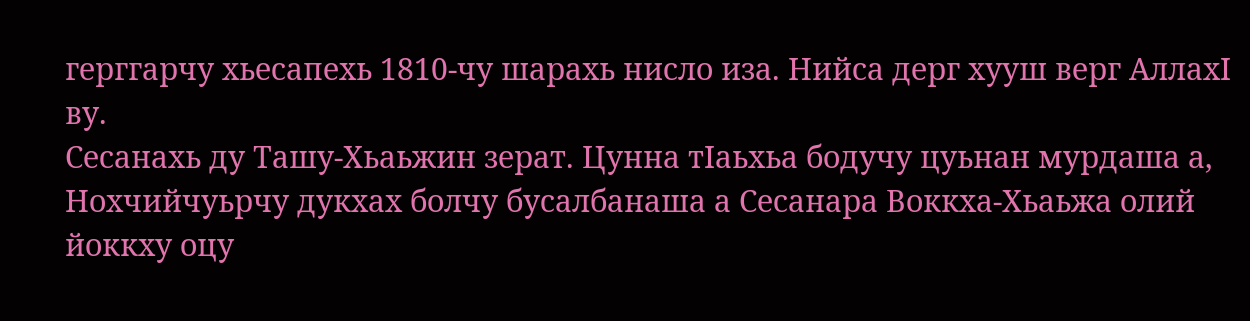герггарчу хьесапехь 1810-чу шарахь нисло иза. Нийса дерг хууш верг АллахI ву.
Сесанахь ду Ташу-Хьаьжин зерат. Цунна тIаьхьа бодучу цуьнан мурдаша а, Нохчийчуьрчу дукхах болчу бусалбанаша а Сесанара Воккха-Хьаьжа олий йоккху оцу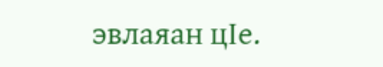эвлаяан цIе.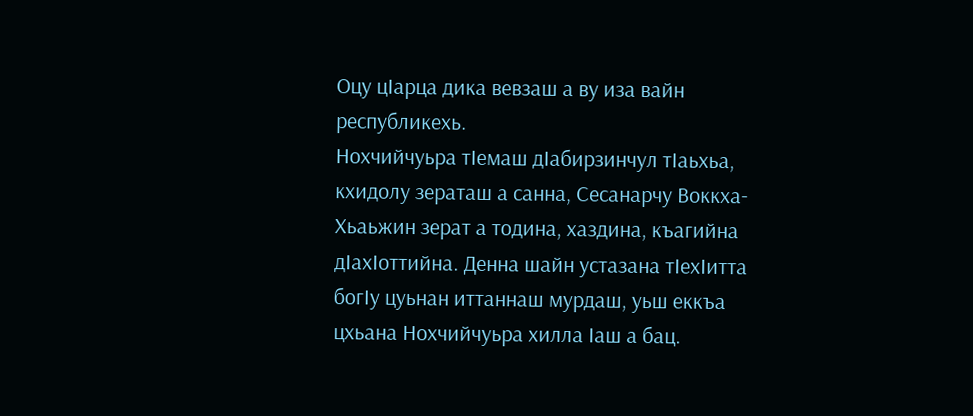Оцу цIарца дика вевзаш а ву иза вайн республикехь.
Нохчийчуьра тIемаш дIабирзинчул тIаьхьа, кхидолу зераташ а санна, Сесанарчу Воккха-Хьаьжин зерат а тодина, хаздина, къагийна дIахIоттийна. Денна шайн устазана тIехIитта богIу цуьнан иттаннаш мурдаш, уьш еккъа цхьана Нохчийчуьра хилла Iаш а бац.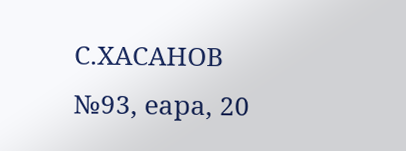С.ХАСАНОВ
№93, еара, 20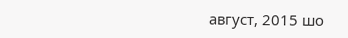август, 2015 шо